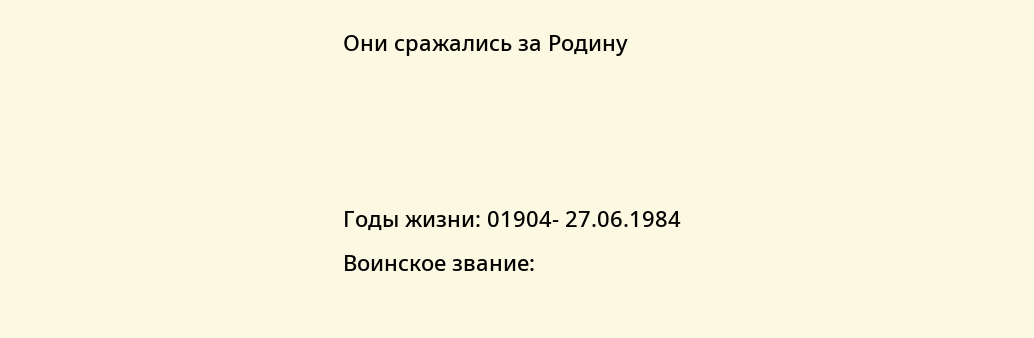Они сражались за Родину



Годы жизни: 01904- 27.06.1984
Воинское звание: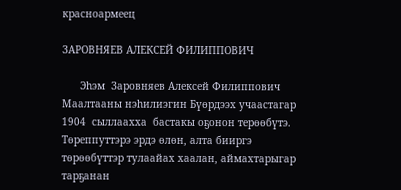красноармеец

ЗАРОВНЯЕВ АЛЕКСЕЙ ФИЛИППОВИЧ

      Эhэм  Заровняев Алексей Филиппович Маалтааны нэhилиэгин Бүөрдээх учаастагар 1904  сыллаахха  бастакы оҕонон терөөбүтэ. Төреппуттэрэ эрдэ өлөн, алта бииргэ төрөөбүттэр тулаайах хаалан, аймахтарыгар тарҕанан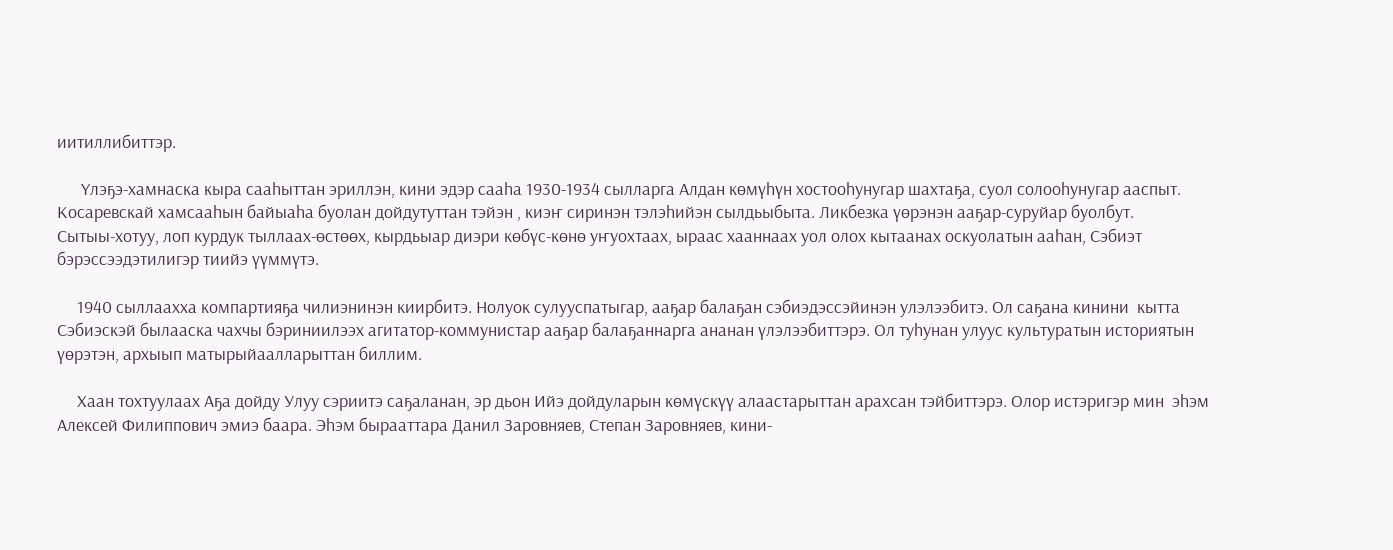иитиллибиттэр.

      Үлэҕэ-хамнаска кыра сааhыттан эриллэн, кини эдэр сааhа 1930-1934 сылларга Алдан көмүhүн хостооhунугар шахтаҕа, суол солооhунугар ааспыт. Косаревскай хамсааhын байыаhа буолан дойдутуттан тэйэн , киэҥ сиринэн тэлэhийэн сылдьыбыта. Ликбезка үөрэнэн ааҕар-суруйар буолбут.              Сытыы-хотуу, лоп курдук тыллаах-өстөөх, кырдьыар диэри көбүс-көнө уҥуохтаах, ыраас хааннаах уол олох кытаанах оскуолатын ааhан, Сэбиэт бэрэссээдэтилигэр тиийэ үүммүтэ.

     1940 сыллаахха компартияҕа чилиэнинэн киирбитэ. Нолуок сулууспатыгар, ааҕар балаҕан сэбиэдэссэйинэн улэлээбитэ. Ол саҕана кинини  кытта Сэбиэскэй былааска чахчы бэриниилээх агитатор-коммунистар ааҕар балаҕаннарга ананан үлэлээбиттэрэ. Ол туhунан улуус культуратын историятын үөрэтэн, архыып матырыйаалларыттан биллим.

     Хаан тохтуулаах Аҕа дойду Улуу сэриитэ саҕаланан, эр дьон Ийэ дойдуларын көмүскүү алаастарыттан арахсан тэйбиттэрэ. Олор истэригэр мин  эhэм Алексей Филиппович эмиэ баара. Эhэм бырааттара Данил Заровняев, Степан Заровняев, кини-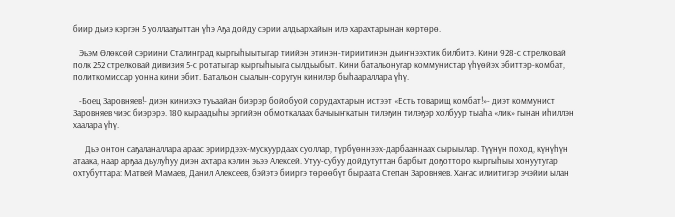биир дьиэ кэргэн 5 уоллааҕыттан үhэ Аҕа дойду сэрии алдьархайын илэ харахтарынан көртөрө.

   Эьэм Өлөксөй сэриини Сталинград кыргыhыытыгар тиийэн этинэн-тириитинэн дьиҥнээхтик билбитэ. Кини 928-с стрелковай полк 252 стрелковай дивизия 5-с ротатыгар кыргыhыыга сылдьыбыт. Кини батальонугар коммунистар үhүөйэх эбиттэр-комбат, политкомиссар уонна кини эбит. Батальон сыалын-соругун кинилэр быhаараллара үhү.

   -Боец Заровняев!- диэн киниэхэ туьаайан биэрэр бойобуой сорудахтарын истээт «Есть товарищ комбат!»- диэт коммунист  Заровняев чиэс биэрэрэ. 180 кыраадыhы эргийэн обмоткалаах бачыыҥкатын тилэҕин тилэҕэр холбуур тыаhа «лик» гынан иhиллэн хаалара үhү.

      Дьэ онтон саҕаланаллара араас эриирдээх-мускуурдаах суоллар, түрбүөннээх-дарбааннаах сырыылар. Түүнүн поход, күнүhүн атаака, наар арҕаа дьулуhуу диэн ахтара кэлин эьээ Алексей. Утуу-субуу дойдутуттан барбыт доҕотторо кыргыhыы хонуутугар охтубуттара: Матвей Мамаев, Данил Алексеев, бэйэтэ бииргэ төрөөбүт быраата Степан Заровняев. Хаҥас илиитигэр эчэйии ылан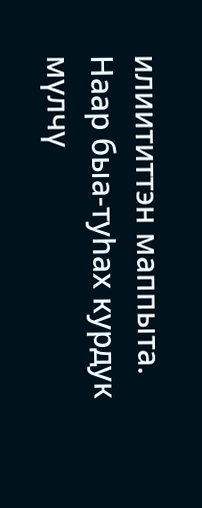илиититтэн маппыта. Наар быа-туhах курдук мүлчү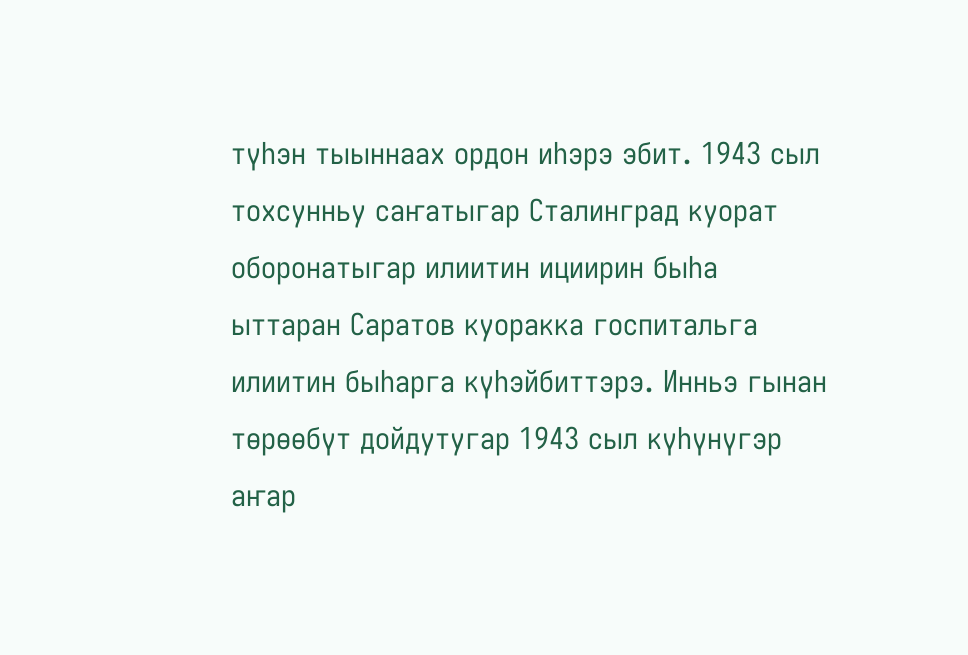түhэн тыыннаах ордон иhэрэ эбит. 1943 сыл тохсунньу саҥатыгар Сталинград куорат оборонатыгар илиитин ициирин быhа ыттаран Саратов куоракка госпитальга илиитин быhарга күhэйбиттэрэ. Инньэ гынан төрөөбүт дойдутугар 1943 сыл күhүнүгэр аҥар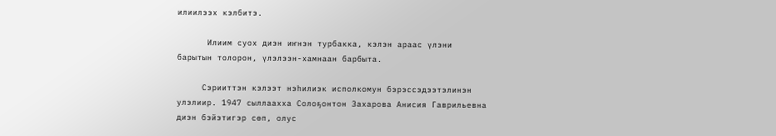илиилээх кэлбитэ.

      Илиим суох диэн иҥнэн турбакка, кэлэн араас үлэни барытын толорон, үлэлээн-хамнаан барбыта.

     Сэрииттэн кэлээт нэhилиэк исполкомун бэрэссэдээтэлинэн улэлиир. 1947 сыллаахха Солоҕонтон Захарова Анисия Гаврильевна диэн бэйэтигэр сөп, олус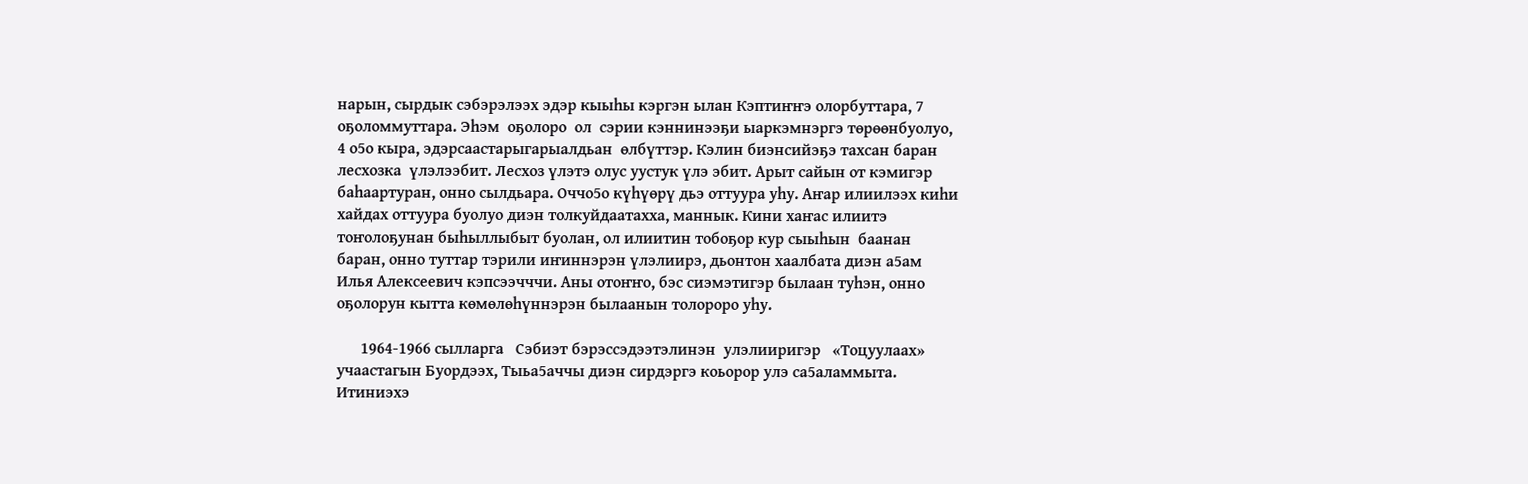нарын, сырдык сэбэрэлээх эдэр кыыhы кэргэн ылан Кэптиҥҥэ олорбуттара, 7 оҕоломмуттара. Эhэм  оҕолоро  ол  сэрии кэннинээҕи ыаркэмнэргэ төрөөнбуолуо, 4 о5о кыра, эдэрсаастарыгарыалдьан  өлбүттэр. Кэлин биэнсийэҕэ тахсан баран лесхозка  үлэлээбит. Лесхоз үлэтэ олус уустук үлэ эбит. Арыт сайын от кэмигэр баhаартуран, онно сылдьара. Оччо5о күhүөрү дьэ оттуура уhу. Аҥар илиилээх киhи хайдах оттуура буолуо диэн толкуйдаатахха, маннык. Кини хаҥас илиитэ тоҥолоҕунан быhыллыбыт буолан, ол илиитин тобоҕор кур сыыhын  баанан  баран, онно туттар тэрили иҥиннэрэн үлэлиирэ, дьонтон хаалбата диэн а5ам  Илья Алексеевич кэпсээчччи. Аны отоҥҥо, бэс сиэмэтигэр былаан туhэн, онно оҕолорун кытта көмөлөhүннэрэн былаанын толороро уhу.

      1964-1966 сылларга   Сэбиэт бэрэссэдээтэлинэн  улэлииригэр   «Тоцуулаах»  учаастагын Буордээх, Тыьа5аччы диэн сирдэргэ коьорор улэ са5аламмыта. Итиниэхэ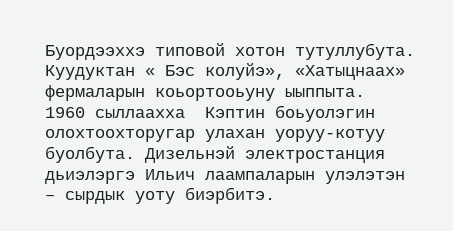Буордээххэ типовой хотон тутуллубута. Куудуктан « Бэс колуйэ», «Хатыцнаах» фермаларын коьортооьуну ыыппыта.  1960 сыллаахха  Кэптин боьуолэгин олохтоохторугар улахан уоруу-котуу буолбута. Дизельнэй электростанция дьиэлэргэ Ильич лаампаларын улэлэтэн – сырдык уоту биэрбитэ.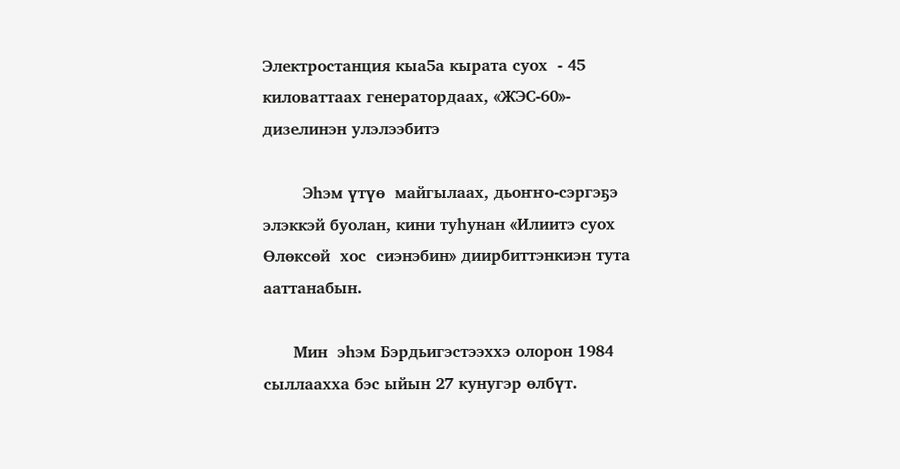Электростанция кыа5а кырата суох  - 45 киловаттаах генератордаах, «ЖЭС-60»- дизелинэн улэлээбитэ

        Эhэм үтүө  майгылаах, дьоҥҥо-сэргэҕэ элэккэй буолан, кини туhунан «Илиитэ суох Өлөксөй  хос  сиэнэбин» диирбиттэнкиэн тута  ааттанабын.

      Мин  эhэм Бэрдьигэстээххэ олорон 1984 сыллаахха бэс ыйын 27 кунугэр өлбүт.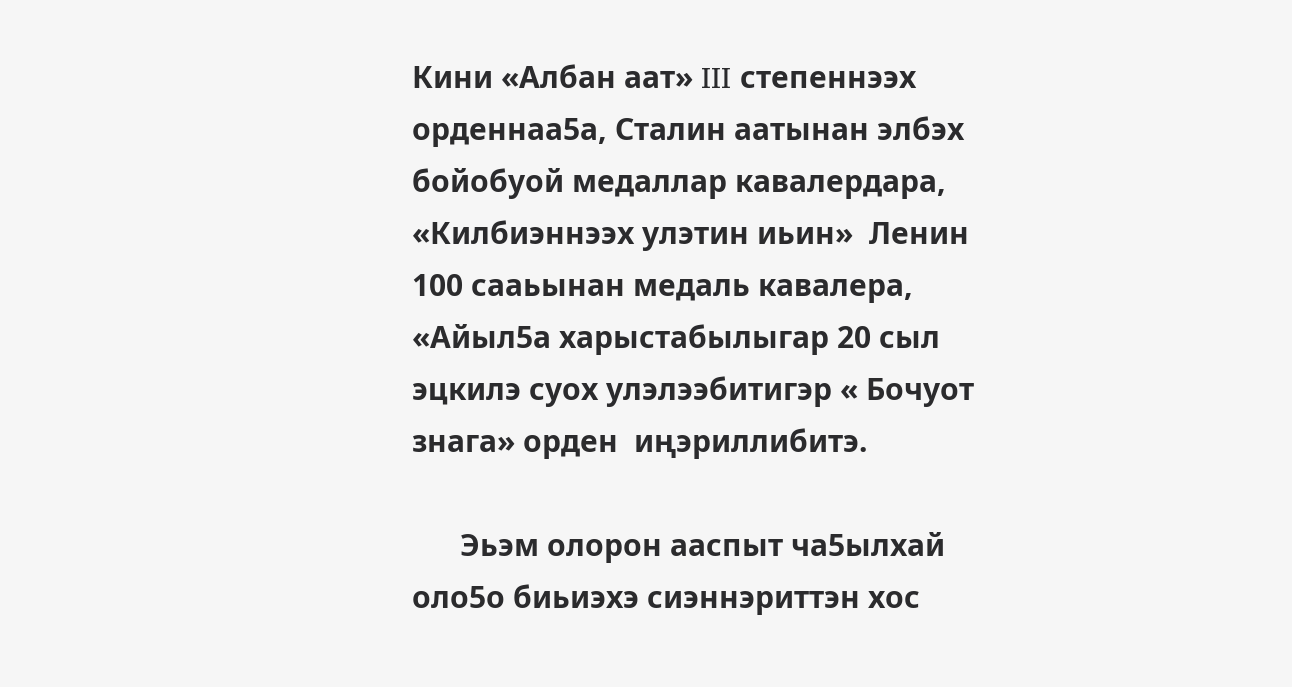Кини «Албан аат» III степеннээх орденнаа5а, Сталин аатынан элбэх бойобуой медаллар кавалердара, «Килбиэннээх улэтин иьин»  Ленин 100 сааьынан медаль кавалера,  «Айыл5а харыстабылыгар 20 сыл эцкилэ суох улэлээбитигэр « Бочуот знага» орден  иңэриллибитэ.

      Эьэм олорон ааспыт ча5ылхай оло5о биьиэхэ сиэннэриттэн хос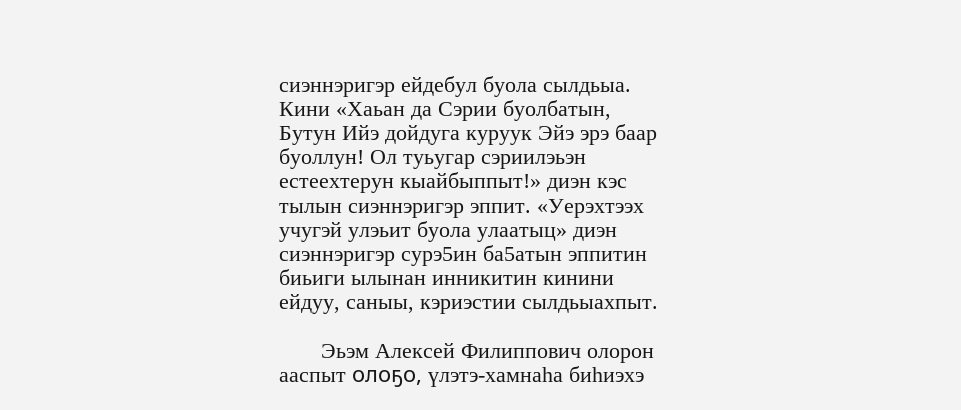сиэннэригэр ейдебул буола сылдьыа. Кини «Хаьан да Сэрии буолбатын, Бутун Ийэ дойдуга куруук Эйэ эрэ баар буоллун! Ол туьугар сэриилэьэн естеехтерун кыайбыппыт!» диэн кэс тылын сиэннэригэр эппит. «Уерэхтээх учугэй улэьит буола улаатыц» диэн сиэннэригэр сурэ5ин ба5атын эппитин биьиги ылынан инникитин кинини ейдуу, саныы, кэриэстии сылдьыахпыт.

       Эьэм Алексей Филиппович олорон ааспыт олоҕо, үлэтэ-хамнаhа биhиэхэ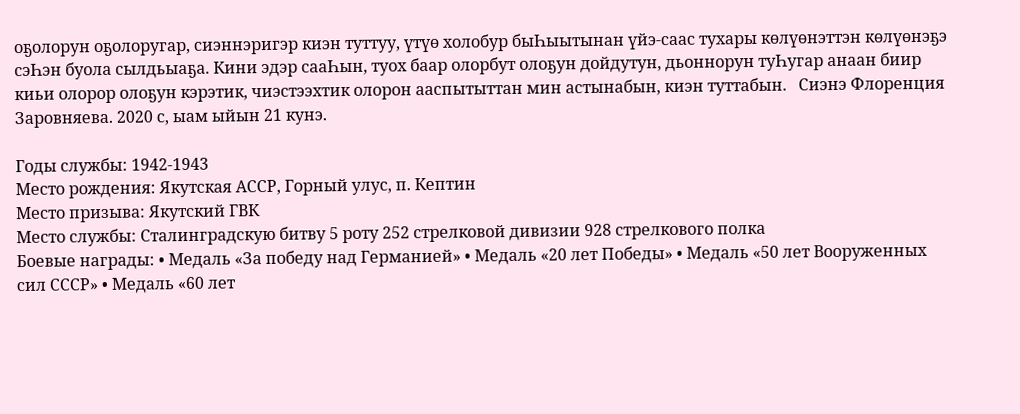оҕолорун оҕолоругар, сиэннэригэр киэн туттуу, үтүө холобур быҺыытынан үйэ-саас тухары көлүөнэттэн көлүөнэҕэ сэҺэн буола сылдьыаҕа. Кини эдэр сааҺын, туох баар олорбут олоҕун дойдутун, дьоннорун туҺугар анаан биир киьи олорор олоҕун кэрэтик, чиэстээхтик олорон ааспытыттан мин астынабын, киэн туттабын.   Сиэнэ Флоренция Заровняева. 2020 с, ыам ыйын 21 кунэ.

Годы службы: 1942-1943
Место рождения: Якутская АССР, Горный улус, п. Кептин
Место призыва: Якутский ГВК
Место службы: Сталинградскую битву 5 роту 252 стрелковой дивизии 928 стрелкового полка
Боевые награды: • Медаль «За победу над Германией» • Медаль «20 лет Победы» • Медаль «50 лет Вооруженных сил СССР» • Медаль «60 лет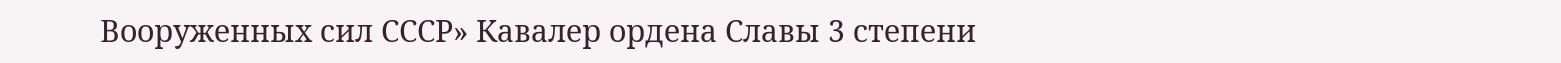Вооруженных сил СССР» Кавалер ордена Славы 3 степени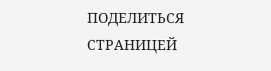ПОДЕЛИТЬСЯ СТРАНИЦЕЙ